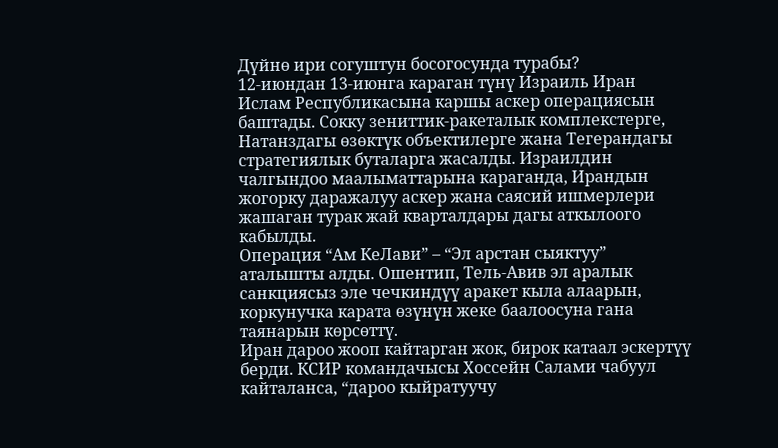Дүйнө ири согуштун босогосунда турабы?
12-июндан 13-июнга караган түнү Израиль Иран Ислам Республикасына каршы аскер операциясын баштады. Сокку зениттик-ракеталык комплекстерге, Натанздагы өзөктүк объектилерге жана Тегерандагы стратегиялык буталарга жасалды. Израилдин чалгындоо маалыматтарына караганда, Ирандын жогорку даражалуу аскер жана саясий ишмерлери жашаган турак жай кварталдары дагы аткылоого кабылды.
Операция “Ам КеЛави” – “Эл арстан сыяктуу” аталышты алды. Ошентип, Тель-Авив эл аралык санкциясыз эле чечкиндүү аракет кыла алаарын, коркунучка карата өзүнүн жеке баалоосуна гана таянарын көрсөттү.
Иран дароо жооп кайтарган жок, бирок катаал эскертүү берди. КСИР командачысы Хоссейн Салами чабуул кайталанса, “дароо кыйратуучу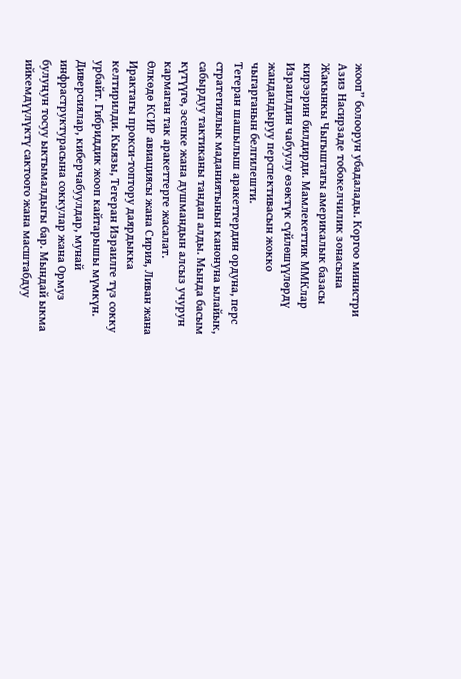жооп” болоорун убадалады. Коргоо министри Азиз Насирзаде тобокелчилик зонасына Жакынкы Чыгыштагы америкалык базасы кирээрин билдирди. Мамлекеттик ММКлар Израилдин чабуулу өзөктүк сүйлөшүүлөрдү жандандыруу перспективасын жокко чыгарганын белгилешти.
Тегеран шашылыш аракеттердин ордуна, перс стратегиялык маданиятынын канонуна ылайык, сабырдуу тактиканы тандап алды. Мында басым күтүүгө, эсепке жана душмандын алсыз учурун кармаган так аракеттерге жасалат.
Өлкөдө КСИР авиациясы жана Сирия, Ливан жана Ирактагы прокси-топтору даярдыкка келтирилди. Кыязы, Тегеран Израилге түз сокку урбайт. Гибриддик жооп кайтарышы мүмкүн. Диверсиялар, киберчабуулдар, мунай инфраструктурасына соккулар жана Ормуз булуңун тосуу ыктымалдыгы бар. Мындай ыкма ийкемдүүлүктү сактоого жана масштабдуу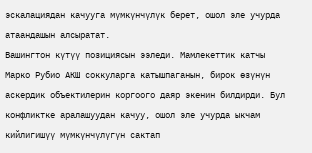эскалациядан качууга мүмкүнчүлүк берет, ошол эле учурда атаандашын алсыратат.
Вашингтон күтүү позициясын ээледи. Мамлекеттик катчы Марко Рубио АКШ соккуларга катышпаганын, бирок өзүнүн аскердик объектилерин коргоого даяр экенин билдирди. Бул конфликтке аралашуудан качуу, ошол эле учурда ыкчам кийлигишүү мүмкүнчүлүгүн сактап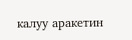калуу аракетин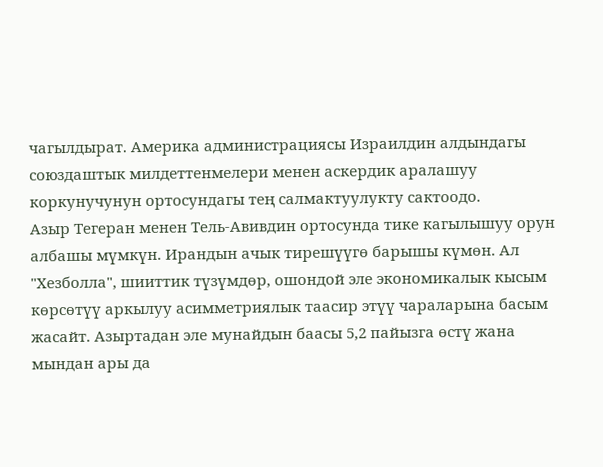чагылдырат. Америка администрациясы Израилдин алдындагы союздаштык милдеттенмелери менен аскердик аралашуу коркунучунун ортосундагы тең салмактуулукту сактоодо.
Азыр Тегеран менен Тель-Авивдин ортосунда тике кагылышуу орун албашы мүмкүн. Ирандын ачык тирешүүгө барышы күмөн. Ал "Хезболла", шииттик түзүмдөр, ошондой эле экономикалык кысым көрсөтүү аркылуу асимметриялык таасир этүү чараларына басым жасайт. Азыртадан эле мунайдын баасы 5,2 пайызга өстү жана мындан ары да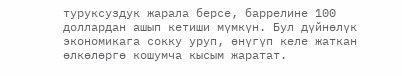туруксуздук жарала берсе, баррелине 100 доллардан ашып кетиши мүмкүн. Бул дүйнөлүк экономикага сокку уруп, өнүгүп келе жаткан өлкөлөргө кошумча кысым жаратат.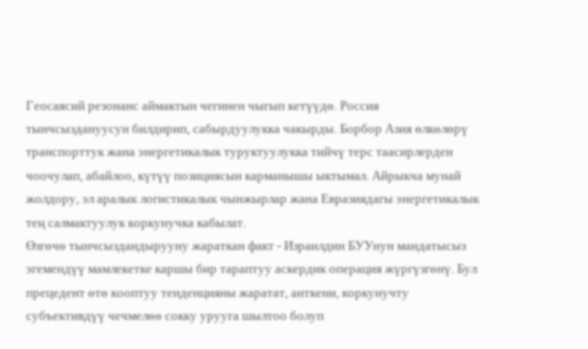Геосаясий резонанс аймактын чегинен чыгып кетүүдө. Россия тынчсыздануусун билдирип, сабырдуулукка чакырды. Борбор Азия өлкөлөрү транспорттук жана энергетикалык туруктуулукка тийчү терс таасирлерден чоочулап, абайлоо, күтүү позициясын карманышы ыктымал. Айрыкча мунай жолдору, эл аралык логистикалык чынжырлар жана Евразиядагы энергетикалык тең салмактуулук коркунучка кабылат.
Өзгөчө тынчсыздандырууну жараткан факт - Израилдин БУУнун мандатысыз эгемендүү мамлекетке каршы бир тараптуу аскердик операция жүргүзгөнү. Бул прецедент өтө кооптуу тенденцияны жаратат, анткени, коркунучту субъективдүү чечмелөө сокку урууга шылтоо болуп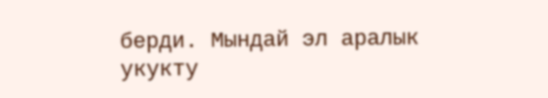берди. Мындай эл аралык укукту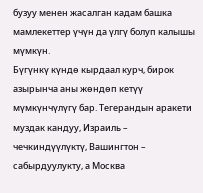бузуу менен жасалган кадам башка мамлекеттер үчүн да үлгү болуп калышы мүмкүн.
Бүгүнкү күндө кырдаал курч, бирок азырынча аны жөндөп кетүү мүмкүнчүлүгү бар. Тегерандын аракети муздак кандуу, Израиль – чечкиндүүлүктү, Вашингтон – сабырдуулукту, а Москва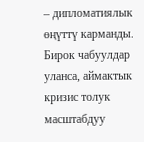– дипломатиялык өңүттү карманды. Бирок чабуулдар уланса, аймактык кризис толук масштабдуу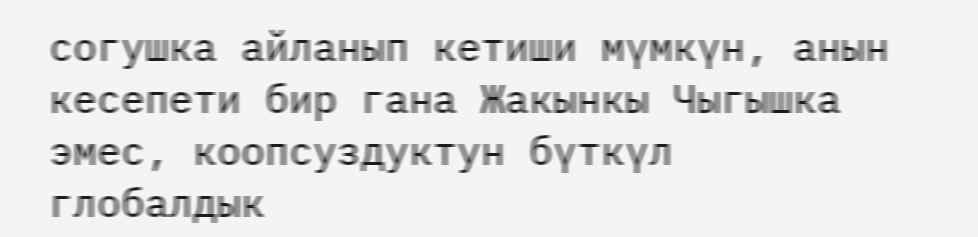согушка айланып кетиши мүмкүн, анын кесепети бир гана Жакынкы Чыгышка эмес, коопсуздуктун бүткүл глобалдык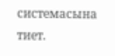системасына тиет.